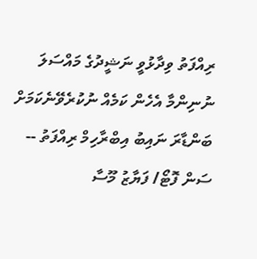ރިއްފަތު ވިދާޅުވީ ނަޝީދުގެ މައްސަލަ ނުނިންމާ އެހެން ކަމެއް ނުކުރެވޭނެކަމަށް
ބަންޑާރަ ނައިބު އިބްރާހިމް ރިއްފަތު -- ސަން ފޮޓޯ/ ފަޔާޒު މޫސާ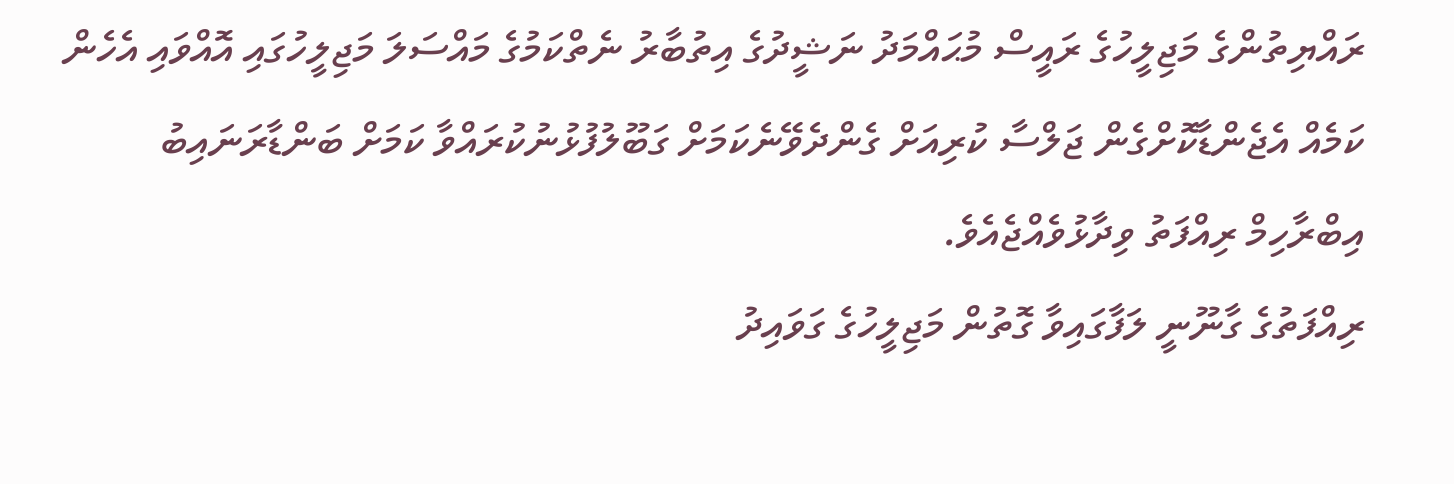ރައްޔިތުންގެ މަޖިލީހުގެ ރައީސް މުޙައްމަދު ނަޝީދުގެ އިތުބާރު ނެތްކަމުގެ މައްސަލަ މަޖިލީހުގައި އޮއްވައި އެހެން ކަމެއް އެޖެންޑާކޮށްގެން ޖަލްސާ ކުރިއަށް ގެންދެވޭނެކަމަށް ގަބޫލުފުޅުނުކުރައްވާ ކަމަށް ބަންޑާރަނައިބު އިބްރާހިމް ރިއްފަތު ވިދާޅުވެއްޖެއެވެ.
ރިއްފަތުގެ ގާނޫނީ ލަފާގައިވާ ގޮތުން މަޖިލީހުގެ ގަވައިދު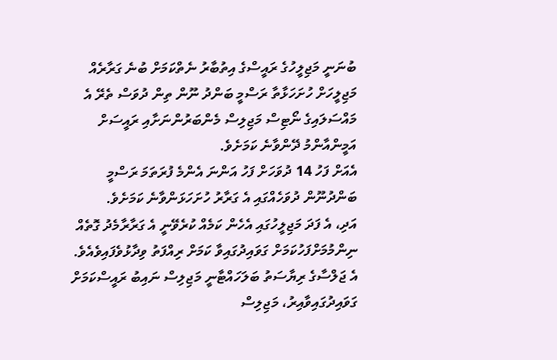ބުނަނީ މަޖިލީހުގެ ރައީސްގެ އިތުބާރު ނެތްކަމަށް ބުނެ ގަރާރެއް މަޖިލީހަށް ހުށަހަޅާތާ ރަސްމީ ބަންދު ނޫން ތިން ދުވަސް ތެރޭ އެ މައްސަލައިގެ ނޯޓިސް މަޖިލިސް މެންބަރުންނަށާއި ރައީސަށް އަމީންއާންމު ދޭންވާނެ ކަމަށެވެ.
އެއަށް ފަހު 14 ދުވަހަށް ފަހު އަންނަ އެންމެ ފުރަތަމަ ރަސްމީ ބަންދުނޫން ދުވަހެއްގައި އެ ގަރާރު ހުށަހަޅަންވާނެ ކަމަށެވެ.
އަދި، އެ ފަދަ މަޖިލީހުގައި އެހެން ކަމެއް ކުރެވޭނީ އެ ގަރާރާމެދު ގޮތެއް ނިންމުމަށްފަހުކަމަށް ގަވައިދުގައިވާ ކަމަށް ރިއްފަތު ވިދާޅުވެފައިވެއެވެ.
އެ ޖަލްސާގެ ރިޔާސަތު ބަލަހައްޓާނީ މަޖިލިސް ނައިބު ރައީސްކަމަށް ގަވައިދުގައިވާއިރު، މަޖިލިސް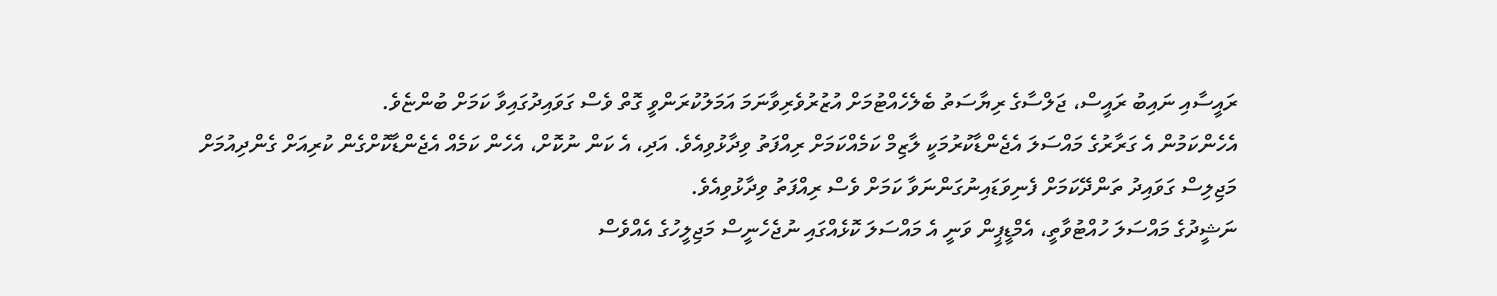ރައީސާއި ނައިބު ރައީސް، ޖަލްސާގެ ރިޔާސަތު ބެލެހެއްޓުމަށް އުޒުރުވެރިވާނަމަ އަމަލުކުރަންވީ ގޮތް ވެސް ގަވައިދުގައިވާ ކަމަށް ބުންޏެވެ.
އެހެންކަމުން އެ ގަރާރުގެ މައްސަލަ އެޖެންޑާކުރުމަކީ ލާޒިމް ކަމެއްކަމަށް ރިއްފަތު ވިދާޅުވިއެވެ. އަދި، އެ ކަން ނުކޮށް، އެހެން ކަމެއް އެޖެންޑާކޮށްގެން ކުރިއަށް ގެންދިއުމަށް މަޖިލިސް ގަވައިދު ތަންދޭކަމަށް ފެނިވަޑައިނުގަންނަވާ ކަމަށް ވެސް ރިއްފަތު ވިދާޅުވިއެވެ.
ނަޝީދުގެ މައްސަލަ ހުއްޓުވާތީ، އެމްޑީޕީން ވަނީ އެ މައްސަލަ ކޮޅެއްގައި ނުޖެހެނީސް މަޖިލީހުގެ އެއްވެސް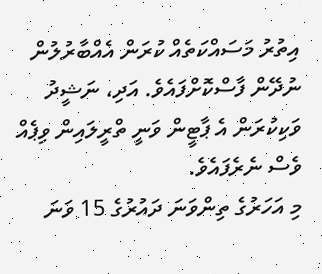އިތުރު މަސައްކަތެއް ކުރަން އެއްބާރުލުން ނުދޭން ފާސްކޮށްފައެވެ. އަދި، ނަޝީދު ވަކިކުރަން އެ ޕާޓީން ވަނީ ތްރީލައިން ވިޕެއް ވެސް ނެރެފައެވެ.
މި އަހަރުގެ ތިންވަނަ ދައުރުގެ 15 ވަނަ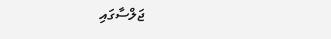ޖަލްސާގައި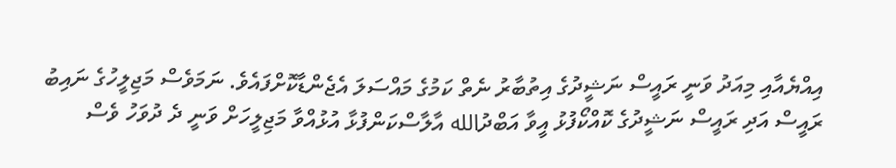އިއްޔެއާއި މިއަދު ވަނީ ރައީސް ނަޝީދުގެ އިތުބާރު ނެތް ކަމުގެ މައްސަލަ އެޖެންޑާކޮށްފައެވެ. ނަމަވެސް މަޖިލީހުގެ ނައިބު ރައީސް އަދި ރައީސް ނަޝީދުގެ ކޮއްކޯފުޅު އީވާ އަބްދުالله އާލާސްކަންފުޅާ އުޅުއްވާ މަޖިލީހަށް ވަނީ ދެ ދުވަހު ވެސް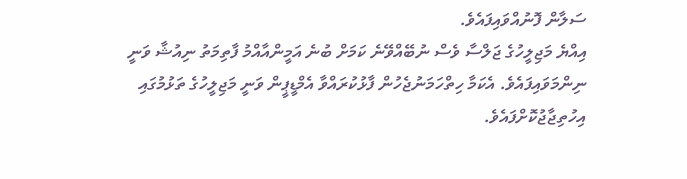ސަލާން ފޮނުއްވައިފައެވެ.
އިއްޔެ މަޖިލީހުގެ ޖަލްސާ ވެސް ނުބޭއްވޭނެ ކަމަށް ބުނެ އަމީންއާއްމު ފާތިމަތު ނިއުޝާ ވަނީ ނިންމަވައިފައެވެ. އެކަމާ ހިތްހަމަނުޖެހުން ފާޅުކުރައްވާ އެމްޑީޕީން ވަނީ މަޖިލީހުގެ ތަޅުމުގައި އިހުތިޖާޖުކޮށްފައެވެ.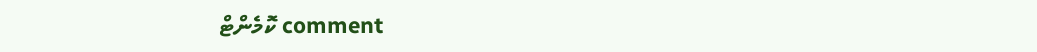comment ކޮމެންޓް